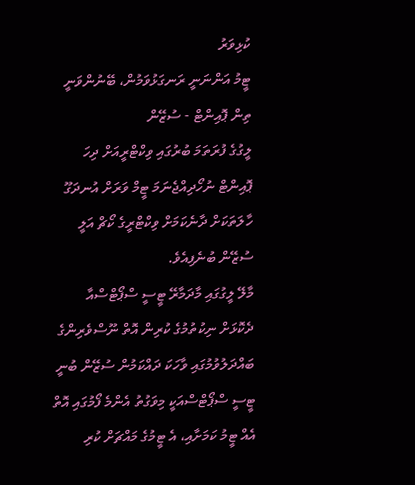ކުޅިވަރު
ޓީމު އަންނަނީ ރަނގަޅުވަމުން، ބޭނުންވަނީ ތިން ޕޮއިންޓް - ސުޒޭން
ލީގުގެ ފުރަތަމަ ބުރުގައި ވިކްޓްރީއަށް ދިހަ ޕޮއިންޓް ނުހޯދިއްޖެނަމަ ޓީމް ވަރަށް އުނދަގޫ ހާލަތަކަށް ދާނެކަމަށް ވިކްޓްރީގެ ކޯޗް އަލީ ސުޒޭން ބުނެފިއެވެ.
މާލޭ ލީގުގައި މާދަމާރޭ ޓީސީ ސްޕޯޓްސްއާ ދެކޮޅަށް ނިކުތުމުގެ ކުރިން އޮތް ނޫސްވެރިންގެ ބައްދަލުވުމުގައި ވާހަކަ ދައްކަމުން ސުޒޭން ބުނީ ޓީސީ ސްޕޯޓްސްއަކީ މިވަގުތު އެންމެ ފޯމުގައި އޮތް އެއް ޓީމު ކަމަށާއި، އެ ޓީމުގެ މައްޗަށް ކުރި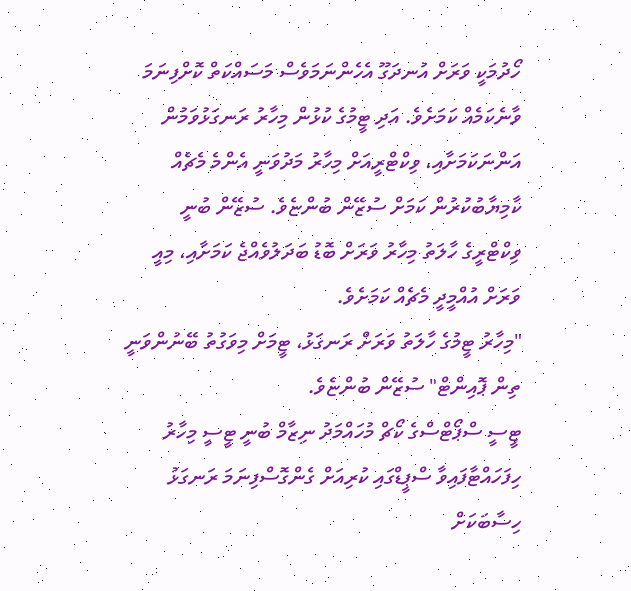ހޯދުމަކީ ވަރަށް އުނދަގޫ އެހެންނަމަވެސް މަސައްކަތް ކޮށްފިނަމަ ވާނެކަމެއް ކަމަށެވެ. އަދި ޓީމުގެ ކުޅުން މިހާރު ރަނގަޅުވަމުން އަންނަކަމަށާއި، ވިކްޓްރީއަށް މިހާރު މަދުވަނީ އެންމެ މެޗެއް ކާމިޔާބުކުރުން ކަމަށް ސުޒޭން ބުންޏެވެ. ސުޒޭން ބުނީ ވިކްޓްރީގެ ހާލަތު މިހާރު ވަރަށް ބޮޑު ބަދަލުވެއްޖެ ކަމަށާއި، މިއީ ވަރަށް އުއްމީދީ މެޗެއް ކަމަށެވެ.
"މިހާރު ޓީމުގެ ހާލަތު ވަރަށް ރަނގަޅު، ޓީމަށް މިވަގުތު ބޭނުންވަނީ ތިން ޕޮއިންޓް" ސުޒޭން ބުންޏެވެ.
ޓީސީ ސްޕޯޓްސްގެ ކޯޗް މުހައްމަދު ނިޒާމް ބުނީ ޓީސީ މިހާރު ހިފަހައްޓާފައިވާ ސްޕީޑްގައި ކުރިއަށް ގެންގޮސްފިނަމަ ރަނގަޅު ހިސާބަކަށް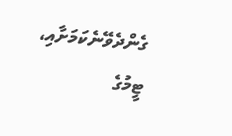ގެންދެވޭނެކަމަށާއި، ޓީމުގެ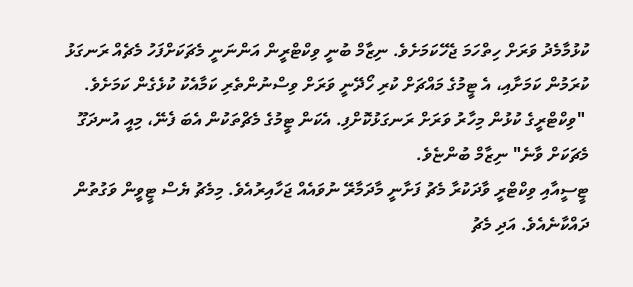ކުޅުމާމެދު ވަރަށް ހިތްހަމަ ޖެހޭކަމަށެވެ. ނިޒާމް ބުނީ ވިކްޓްރީން އަންނަނީ މެޗަކަށްފަހު މެޗެއް ރަނގަޅު ކުރަމުން ކަމަށާއި، އެ ޓީމުގެ މައްޗަށް ކުރި ހޯދޭނީ ވަރަށް ވިސްނުންތެރި ކަމާއެކު ކުޅެގެން ކަމަށެވެ.
 "ވިކްޓްރީގެ ކުޅުން މިހާރު ވަރަށް ރަނގަޅުކޮށްފި. އެކަން ޓީމުގެ މެޗްތަކުން އެބަ ފެނޭ، މިއީ އުނދަގޫ މެޗަކަށް ވާނެ" ނިޒާމް ބުންޏެވެ.
ޓީސީއާއި ވިކްޓްރީ ވާދަކުރާ މެޗު ފަށާނީ މާދަމާރޭ ނުވައެއް ޖަހާއިރުއެވެ. މިމެޗު ޔެސް ޓީވީން ވަގުތުން ދައްކާނެއެވެ. އަދި މެޗު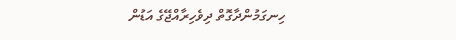ހިނގަމުންދާގޮތް ދިވެހިރާއްޖޭގެ އަޑުން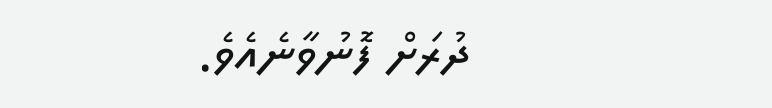ދުރަށް ފޮނުވާނެއެވެ.